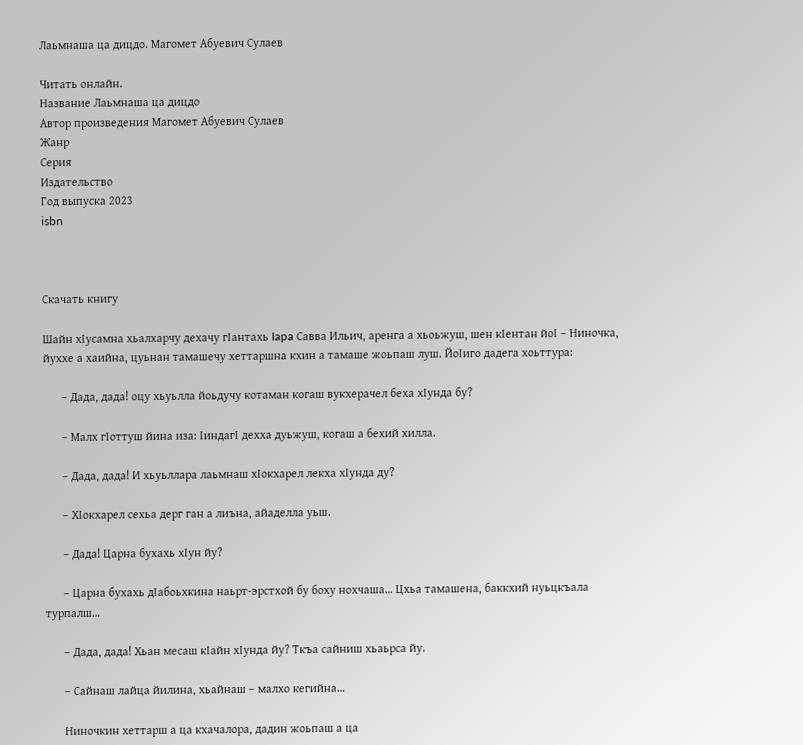Лаьмнаша ца дицдо. Магомет Абуевич Сулаев

Читать онлайн.
Название Лаьмнаша ца дицдо
Автор произведения Магомет Абуевич Сулаев
Жанр
Серия
Издательство
Год выпуска 2023
isbn



Скачать книгу

Шайн хIусамна хьалхарчу дехачу гIантахь Iapa Савва Ильич, аренга а хьоьжуш, шен кIентан йоI – Ниночка, йуххе а хаийна, цуьнан тамашечу хеттаршна кхин а тамаше жоьпаш луш. ЙоIиго дадега хоьттура:

      – Дада, дада! оцу хьуьлла йоьдучу котаман когаш вукхерачел беха хIунда бу?

      – Малх гIоттуш йина иза: IиндагI дехха дуьжуш, когаш а бехий хилла.

      – Дада, дада! И хьуьллара лаьмнаш хIокхарел лекха хIунда ду?

      – ХIокхарел сехьа дерг ган а лиъна, айаделла уьш.

      – Дада! Царна бухахь хIун йу?

      – Царна бухахь дIабоьхкина наьрт-эрстхой бу боху нохчаша… Цхьа тамашена, баккхий нуьцкъала турпалш…

      – Дада, дада! Хьан месаш кIайн хIунда йу? Ткъа сайниш хьаьрса йу.

      – Сайнаш лайца йилина, хьайнаш – малхо кегийна…

      Ниночкин хеттарш а ца кхачалора, дадин жоьпаш а ца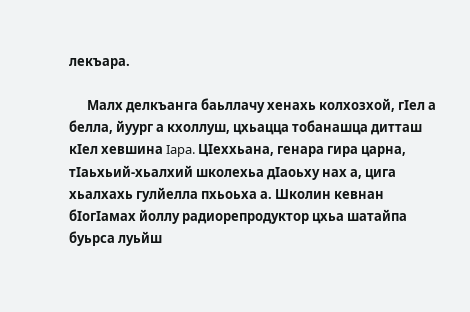лекъара.

      Малх делкъанга баьллачу хенахь колхозхой, гIел а белла, йуург а кхоллуш, цхьацца тобанашца дитташ кIел хевшина Iapa. ЦIеххьана, генара гира царна, тIаьхьий-хьалхий школехьа дIаоьху нах а, цига хьалхахь гулйелла пхьоьха а. Школин кевнан бIогIамах йоллу радиорепродуктор цхьа шатайпа буьрса луьйш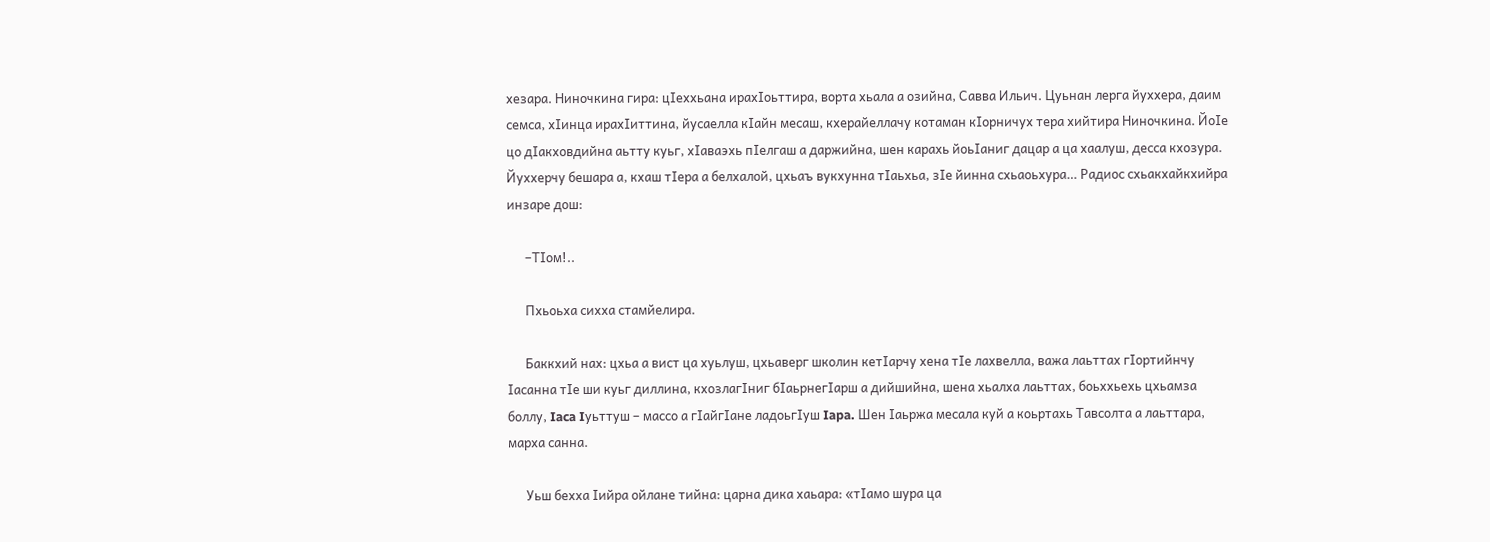хезара. Ниночкина гира: цIеххьана ирахIоьттира, ворта хьала а озийна, Савва Ильич. Цуьнан лерга йуххера, даим семса, хIинца ирахIиттина, йусаелла кIайн месаш, кхерайеллачу котаман кIорничух тера хийтира Ниночкина. ЙоIе цо дIакховдийна аьтту куьг, хIаваэхь пIелгаш а даржийна, шен карахь йоьIаниг дацар а ца хаалуш, десса кхозура. Йуххерчу бешара а, кхаш тIера а белхалой, цхьаъ вукхунна тIаьхьа, зIе йинна схьаоьхура… Радиос схьакхайкхийра инзаре дош:

      –ТIом!..

      Пхьоьха сихха стамйелира.

      Баккхий нах: цхьа а вист ца хуьлуш, цхьаверг школин кетIарчу хена тIе лахвелла, важа лаьттах гIортийнчу Iасанна тIе ши куьг диллина, кхозлагIниг бIаьрнегIарш а дийшийна, шена хьалха лаьттах, боьххьехь цхьамза боллу, Iaca Iуьттуш – массо а гIайгIане ладоьгIуш Iapa. Шен Iаьржа месала куй а коьртахь Тавсолта а лаьттара, марха санна.

      Уьш бехха Iийра ойлане тийна: царна дика хаьара: «тIамо шура ца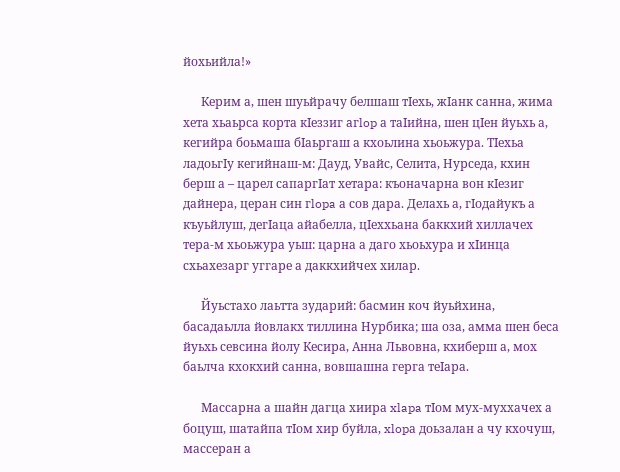йохьийла!»

      Керим а, шен шуьйрачу белшаш тIехь, жIанк санна, жима хета хьаьрса корта кIеззиг aгlop а таIийна, шен цIен йуьхь а, кегийра боьмаша бIаьргаш а кхоьлина хьоьжура. ТIехьа ладоьгIу кегийнаш-м: Дауд, Увайс, Селита, Нурседа, кхин берш а – царел сапаргIат хетара: къоначарна вон кIезиг дайнера, церан син гlopa а сов дара. Делахь а, гIодайукъ а къуьйлуш, дегIаца айабелла, цIеххьана баккхий хиллачех тера-м хьоьжура уьш: царна а даго хьоьхура и хIинца схьахезарг уггаре а даккхийчех хилар.

      Йуьстахо лаьтта зударий: басмин коч йуьйхина, басадаьлла йовлакх тиллина Нурбика; ша оза, амма шен беса йуьхь севсина йолу Кесира, Анна Львовна, кхиберш а, мох баьлча кхокхий санна, вовшашна герга теIара.

      Массарна а шайн дагца хиира xlapa тIом мух-муххачех а боцуш, шатайпа тIом хир буйла, xlopа доьзалан а чу кхочуш, массеран а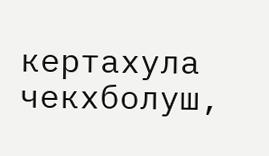кертахула чекхболуш,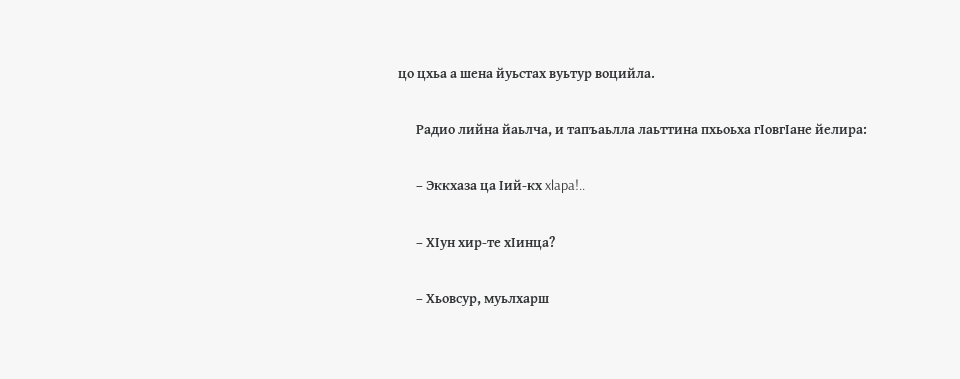цо цхьа а шена йуьстах вуьтур воцийла.

      Радио лийна йаьлча, и тапъаьлла лаьттина пхьоьха гIовгIане йелира:

      – Эккхаза ца Iий-кх xlapa!..

      – ХIун хир-те хIинца?

      – Хьовсур, муьлхарш